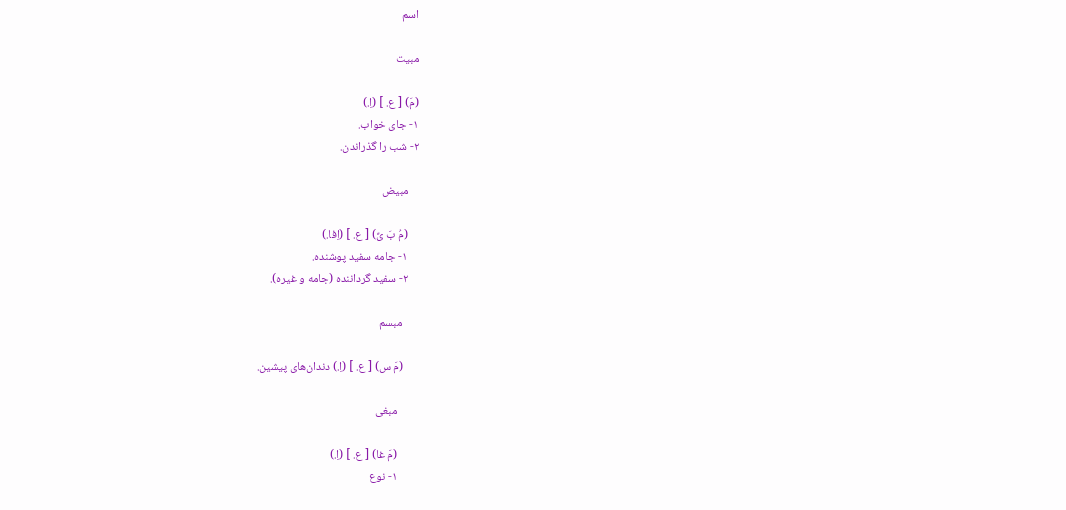اسم

مبیت

(مَ) [ ع. ] (اِ.)
۱- جای خواب.
۲- شب را گذراندن.

    مبیض

    (مُ بَ یِّ) [ ع. ] (اِفا.)
    ۱- جامه سفید پوشنده.
    ۲- سفید گرداننده (جامه و غیره).

      مبسم

      (مَ س) [ ع. ] (اِ.) دندان‌های پیشین.

        مبغی

        (مَ غا) [ ع. ] (اِ.)
        ۱- نوع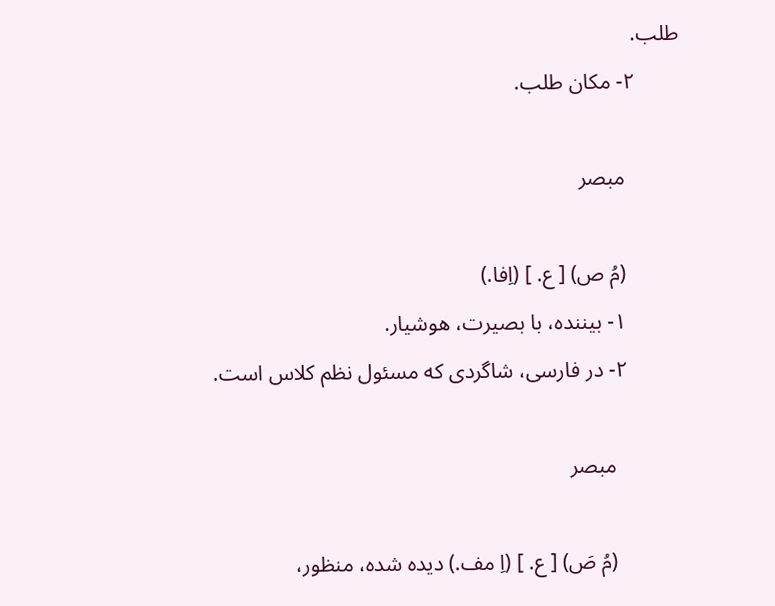طلب.
        ۲- مکان طلب.

          مبصر

          (مُ ص) [ ع. ] (اِفا.)
          ۱- بیننده، با بصیرت، هوشیار.
          ۲- در فارسی، شاگردی که مسئول نظم کلاس است.

            مبصر

            (مُ صَ) [ ع. ] (اِ مف.) دیده شده، منظور،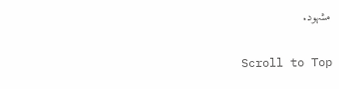مشهود.

              Scroll to Top